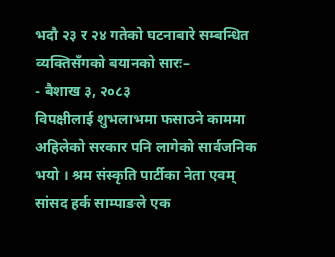भदौ २३ र २४ गतेको घटनाबारे सम्बन्धित व्यक्तिसँगको बयानको सारः–
- बैशाख ३, २०८३
विपक्षीलाई शुभलाभमा फसाउने काममा अहिलेको सरकार पनि लागेको सार्वजनिक भयो । श्रम संस्कृति पार्टीका नेता एवम् सांसद हर्क साम्पाङले एक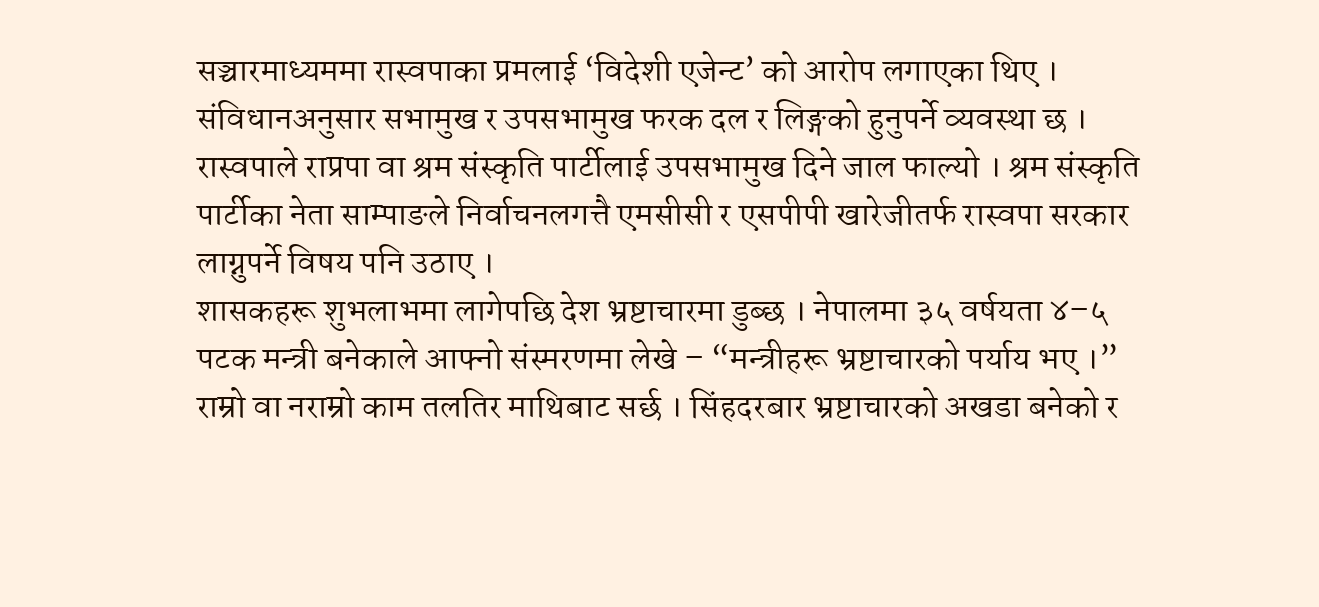सञ्चारमाध्यममा रास्वपाका प्रमलाई ‘विदेशी एजेन्ट’ को आरोप लगाएका थिए । संविधानअनुसार सभामुख र उपसभामुख फरक दल र लिङ्गको हुनुपर्ने व्यवस्था छ । रास्वपाले राप्रपा वा श्रम संस्कृति पार्टीलाई उपसभामुख दिने जाल फाल्यो । श्रम संस्कृति पार्टीका नेता साम्पाङले निर्वाचनलगत्तै एमसीसी र एसपीपी खारेजीतर्फ रास्वपा सरकार लाग्नुपर्ने विषय पनि उठाए ।
शासकहरू शुभलाभमा लागेपछि देश भ्रष्टाचारमा डुब्छ । नेपालमा ३५ वर्षयता ४–५ पटक मन्त्री बनेकाले आफ्नो संस्मरणमा लेखे – “मन्त्रीहरू भ्रष्टाचारको पर्याय भए ।” राम्रो वा नराम्रो काम तलतिर माथिबाट सर्छ । सिंहदरबार भ्रष्टाचारको अखडा बनेको र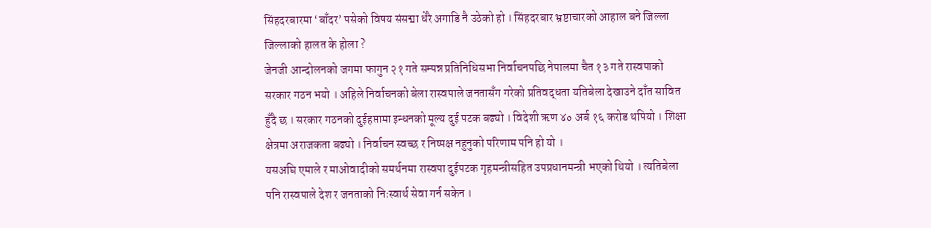सिंहदरबारमा ‘बाँदर’ पसेको विषय संसद्मा धेरै अगाडि नै उठेको हो । सिंहदरबार भ्रष्टाचारको आहाल बने जिल्ला जिल्लाको हालत के होला ?
जेनजी आन्दोलनको जगमा फागुन २१ गते सम्पन्न प्रतिनिधिसभा निर्वाचनपछि नेपालमा चैत १३ गते रास्वपाको सरकार गठन भयो । अहिले निर्वाचनको बेला रास्वपाले जनतासँग गरेको प्रतिवद्धता यतिबेला देखाउने दाँत सावित हुँदै छ । सरकार गठनको दुईहप्तामा इन्धनको मूल्य दुई पटक बढ्यो । विदेशी ऋण ४० अर्ब १६ करोड थपियो । शिक्षा क्षेत्रमा अराजकता बढ्यो । निर्वाचन स्वच्छ र निष्पक्ष नहुनुको परिणाम पनि हो यो ।
यसअघि एमाले र माओवादीको समर्थनमा रास्वपा दुईपटक गृहमन्त्रीसहित उपप्रधानमन्त्री भएको थियो । त्यतिबेला पनि रास्वपाले देश र जनताको निःस्वार्थ सेवा गर्न सकेन ।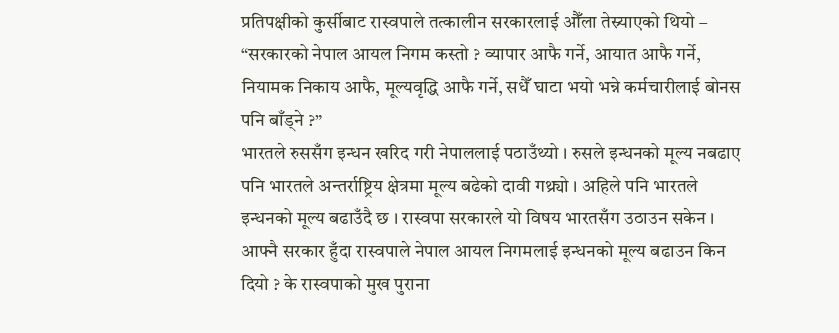प्रतिपक्षीको कुर्सीबाट रास्वपाले तत्कालीन सरकारलाई औँला तेस्र्याएको थियो – “सरकारको नेपाल आयल निगम कस्तो ? व्यापार आफै गर्ने, आयात आफै गर्ने, नियामक निकाय आफै, मूल्यवृद्धि आफै गर्ने, सधैँ घाटा भयो भन्ने कर्मचारीलाई बोनस पनि बाँड्ने ?”
भारतले रुससँग इन्धन खरिद गरी नेपाललाई पठाउँथ्यो । रुसले इन्धनको मूल्य नबढाए पनि भारतले अन्तर्राष्ट्रिय क्षेत्रमा मूल्य बढेको दावी गथ्र्यो । अहिले पनि भारतले इन्धनको मूल्य बढाउँदै छ । रास्वपा सरकारले यो विषय भारतसँग उठाउन सकेन । आफ्नै सरकार हुँदा रास्वपाले नेपाल आयल निगमलाई इन्धनको मूल्य बढाउन किन दियो ? के रास्वपाको मुख पुराना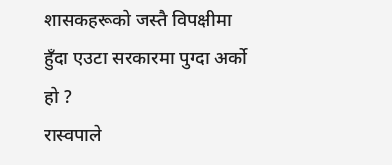शासकहरूको जस्तै विपक्षीमा हुँदा एउटा सरकारमा पुग्दा अर्को हो ?
रास्वपाले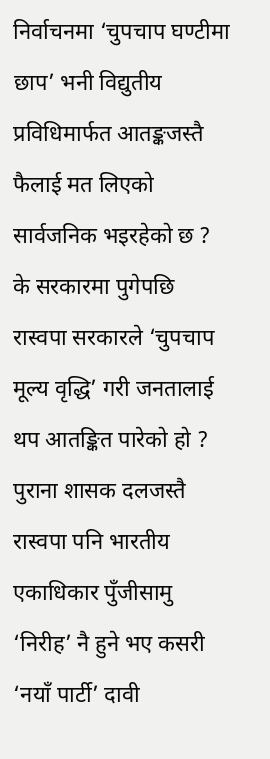निर्वाचनमा ‘चुपचाप घण्टीमा छाप’ भनी विद्युतीय प्रविधिमार्फत आतङ्कजस्तै फैलाई मत लिएको सार्वजनिक भइरहेको छ ? के सरकारमा पुगेपछि रास्वपा सरकारले ‘चुपचाप मूल्य वृद्धि’ गरी जनतालाई थप आतङ्कित पारेको हो ? पुराना शासक दलजस्तै रास्वपा पनि भारतीय एकाधिकार पुँजीसामु ‘निरीह’ नै हुने भए कसरी ‘नयाँ पार्टी’ दावी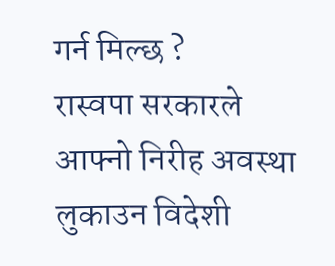गर्न मिल्छ ?
रास्वपा सरकारले आफ्नो निरीह अवस्था लुकाउन विदेशी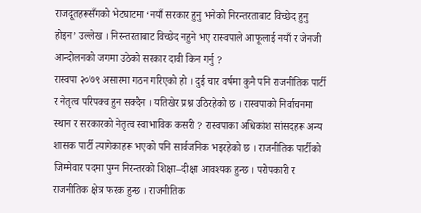राजदूतहरूसँगको भेटघाटमा ‘नयाँ सरकार हुनु भनेको निरन्तरताबाट विच्छेद हुनु होइन’ उल्लेख । निरन्तरताबाट विच्छेद नहुने भए रास्वपाले आफूलाई नयाँ र जेनजी आन्दोलनको जगमा उठेको सरकार दावी किन गर्नु ?
रास्वपा २०७९ असारमा गठन गरिएको हो । दुई चार वर्षमा कुनै पनि राजनीतिक पार्टी र नेतृत्व परिपक्व हुन सक्दैन । यतिखेर प्रश्न उठिरहेको छ । रास्वपाको निर्वाचनमा स्थान र सरकारको नेतृत्व स्वाभाविक कसरी ? रास्वपाका अधिकांश सांसदहरू अन्य शासक पार्टी त्यागेकाहरू भएको पनि सार्वजनिक भइरहेको छ । राजनीतिक पार्टीको जिम्मेवार पदमा पुग्न निरन्तरको शिक्षा–दीक्षा आवश्यक हुन्छ । परोपकारी र राजनीतिक क्षेत्र फरक हुन्छ । राजनीतिक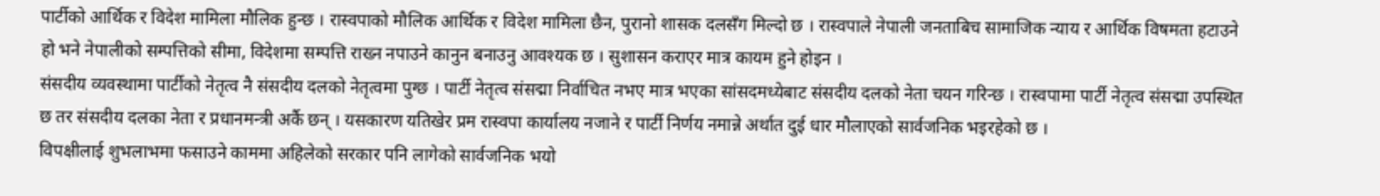पार्टीको आर्थिक र विदेश मामिला मौलिक हुन्छ । रास्वपाको मौलिक आर्थिक र विदेश मामिला छैन, पुरानो शासक दलसँग मिल्दो छ । रास्वपाले नेपाली जनताबिच सामाजिक न्याय र आर्थिक विषमता हटाउने हो भने नेपालीको सम्पत्तिको सीमा, विदेशमा सम्पत्ति राख्न नपाउने कानुन बनाउनु आवश्यक छ । सुशासन कराएर मात्र कायम हुने होइन ।
संसदीय व्यवस्थामा पार्टीको नेतृत्व नै संसदीय दलको नेतृत्वमा पुग्छ । पार्टी नेतृत्व संसद्मा निर्वाचित नभए मात्र भएका सांसदमध्येबाट संसदीय दलको नेता चयन गरिन्छ । रास्वपामा पार्टी नेतृत्व संसद्मा उपस्थित छ तर संसदीय दलका नेता र प्रधानमन्त्री अर्कै छन् । यसकारण यतिखेर प्रम रास्वपा कार्यालय नजाने र पार्टी निर्णय नमान्ने अर्थात दुई धार मौलाएको सार्वजनिक भइरहेको छ ।
विपक्षीलाई शुभलाभमा फसाउने काममा अहिलेको सरकार पनि लागेको सार्वजनिक भयो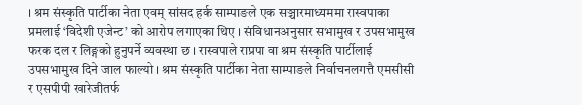। श्रम संस्कृति पार्टीका नेता एवम् सांसद हर्क साम्पाङले एक सञ्चारमाध्यममा रास्वपाका प्रमलाई ‘विदेशी एजेन्ट’ को आरोप लगाएका थिए । संविधानअनुसार सभामुख र उपसभामुख फरक दल र लिङ्गको हुनुपर्ने व्यवस्था छ । रास्वपाले राप्रपा वा श्रम संस्कृति पार्टीलाई उपसभामुख दिने जाल फाल्यो । श्रम संस्कृति पार्टीका नेता साम्पाङले निर्वाचनलगत्तै एमसीसी र एसपीपी खारेजीतर्फ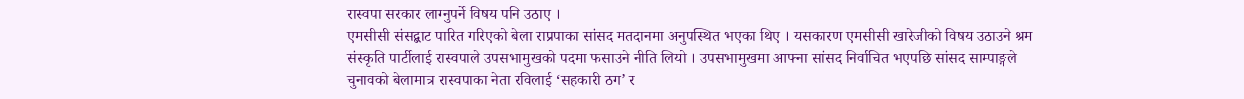रास्वपा सरकार लाग्नुपर्ने विषय पनि उठाए ।
एमसीसी संसद्बाट पारित गरिएको बेला राप्रपाका सांसद मतदानमा अनुपस्थित भएका थिए । यसकारण एमसीसी खारेजीको विषय उठाउने श्रम संस्कृति पार्टीलाई रास्वपाले उपसभामुखको पदमा फसाउने नीति लियो । उपसभामुखमा आफ्ना सांसद निर्वाचित भएपछि सांसद साम्पाङ्गले चुनावको बेलामात्र रास्वपाका नेता रविलाई ‘सहकारी ठग’ र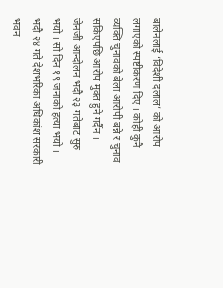बालेनलाई ‘विदेशी दलाल’ को आरोप लगाएको स्पष्टीकरण दिए । कोही कुनै व्यक्ति चुनावको बेला आरोपी बन्ने र चुनाव सकिएपछि आरोप मुक्त हुने गर्दैन ।
जेनजी आन्दोलन भदौ २३ गतेबाट सुरु भयो । सो दिन १९ जनाको हत्या भयो । भदौ २४ गते देशभरिका अधिकांश सरकारी भवन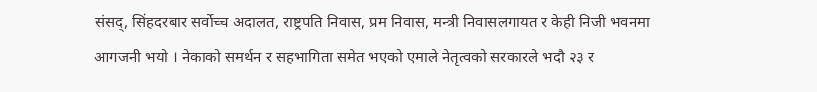संसद्, सिंहदरबार सर्वोच्च अदालत, राष्ट्रपति निवास, प्रम निवास, मन्त्री निवासलगायत र केही निजी भवनमा आगजनी भयो । नेकाको समर्थन र सहभागिता समेत भएको एमाले नेतृत्वको सरकारले भदौ २३ र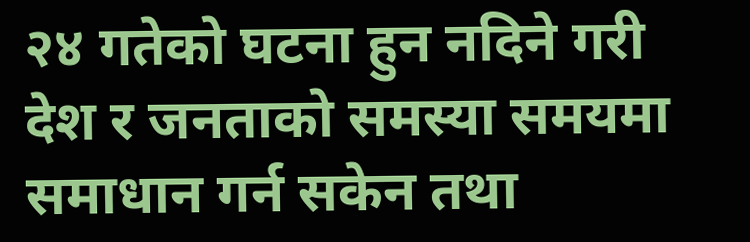२४ गतेको घटना हुन नदिने गरी देश र जनताको समस्या समयमा समाधान गर्न सकेन तथा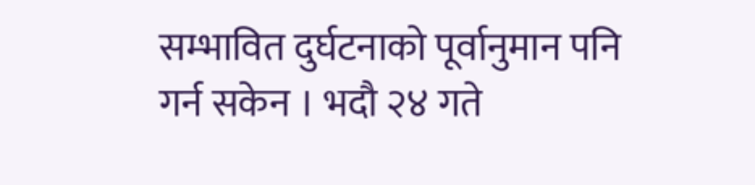सम्भावित दुर्घटनाको पूर्वानुमान पनि गर्न सकेन । भदौ २४ गते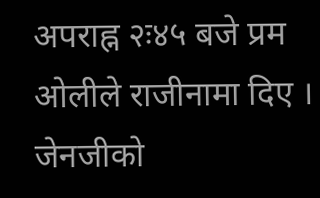अपराह्न २ः४५ बजे प्रम ओलीले राजीनामा दिए । जेनजीको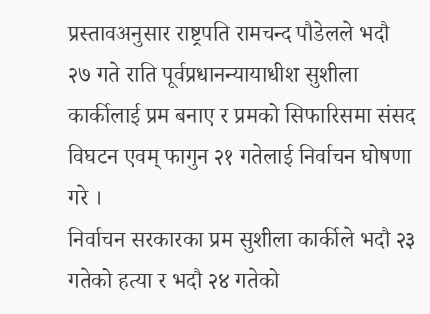प्रस्तावअनुसार राष्ट्रपति रामचन्द पौडेलले भदौ २७ गते राति पूर्वप्रधानन्यायाधीश सुशीला कार्कीलाई प्रम बनाए र प्रमको सिफारिसमा संसद विघटन एवम् फागुन २१ गतेलाई निर्वाचन घोषणा गरे ।
निर्वाचन सरकारका प्रम सुशीला कार्कीले भदौ २३ गतेको हत्या र भदौ २४ गतेको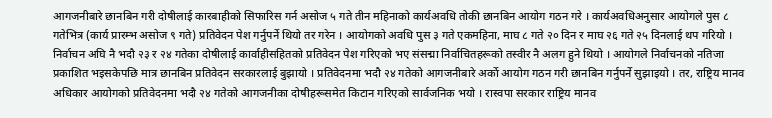आगजनीबारे छानबिन गरी दोषीलाई कारबाहीको सिफारिस गर्न असोज ५ गते तीन महिनाको कार्यअवधि तोकी छानबिन आयोग गठन गरे । कार्यअवधिअनुसार आयोगले पुस ८ गतेभित्र (कार्य प्रारम्भ असोज ९ गते) प्रतिवेदन पेश गर्नुपर्ने थियो तर गरेन । आयोगको अवधि पुस ३ गते एकमहिना, माघ ८ गते २० दिन र माघ २६ गते २५ दिनलाई थप गरियो ।
निर्वाचन अघि नै भदौ २३ र २४ गतेका दोषीलाई कार्वाहीसहितको प्रतिवेदन पेश गरिएको भए संसद्मा निर्वाचितहरूको तस्वीर नै अलग हुने थियो । आयोगले निर्वाचनको नतिजा प्रकाशित भइसकेपछि मात्र छानबिन प्रतिवेदन सरकारलाई बुझायो । प्रतिवेदनमा भदौ २४ गतेको आगजनीबारे अर्को आयोग गठन गरी छानबिन गर्नुपर्ने सुझाइयो । तर, राष्ट्रिय मानव अधिकार आयोगको प्रतिवेदनमा भदौ २४ गतेको आगजनीका दोषीहरूसमेत किटान गरिएको सार्वजनिक भयो । रास्वपा सरकार राष्ट्रिय मानव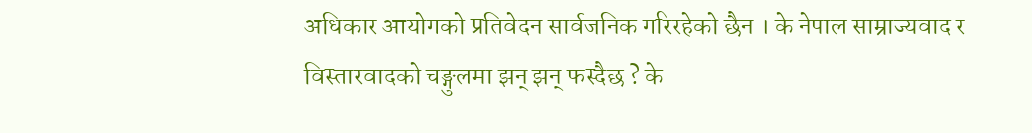अधिकार आयोगको प्रतिवेदन सार्वजनिक गरिरहेको छैन । के नेपाल साम्राज्यवाद र विस्तारवादको चङ्गुलमा झन् झन् फस्दैछ ? के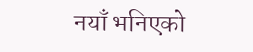नयाँ भनिएको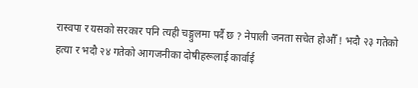रास्वपा र यसको सरकार पनि त्यही चङ्गुलमा पर्दै छ ? नेपाली जनता सचेत होऔँ ! भदौ २३ गतेको हत्या र भदौ २४ गतेको आगजनीका दोषीहरूलाई कार्वाई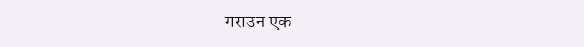गराउन एक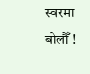स्वरमा बोलौँ !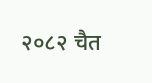२०८२ चैत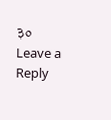३०
Leave a Reply